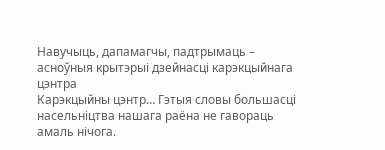Навучыць, дапамагчы, падтрымаць – асноўныя крытэрыі дзейнасці карэкцыйнага цэнтра
Карэкцыйны цэнтр… Гэтыя словы большасці насельніцтва нашага раёна не гавораць амаль нічога.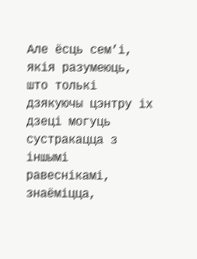Але ёсць сем’і, якія разумеюць, што толькі дзякуючы цэнтру іх дзеці могуць сустракацца з іншымі равеснікамі, знаёміцца,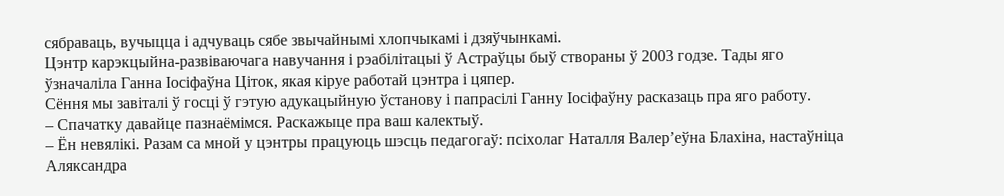сябраваць, вучыцца і адчуваць сябе звычайнымі хлопчыкамі і дзяўчынкамі.
Цэнтр карэкцыйна-развіваючага навучання і рэабілітацыі ў Астраўцы быў створаны ў 2003 годзе. Тады яго ўзначаліла Ганна Іосіфаўна Ціток, якая кіруе работай цэнтра і цяпер.
Сёння мы завіталі ў госці ў гэтую адукацыйную ўстанову і папрасілі Ганну Іосіфаўну расказаць пра яго работу.
– Спачатку давайце пазнаёмімся. Раскажыце пра ваш калектыў.
– Ён невялікі. Разам са мной у цэнтры працуюць шэсць педагогаў: псіхолаг Наталля Валер’еўна Блахіна, настаўніца Аляксандра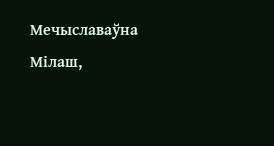Мечыславаўна Мілаш,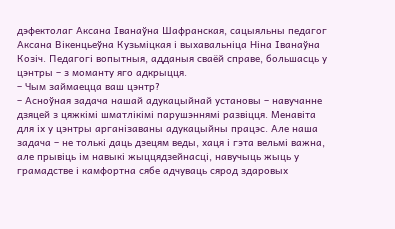дэфектолаг Аксана Іванаўна Шафранская, сацыяльны педагог Аксана Вікенцьеўна Кузьміцкая і выхавальніца Ніна Іванаўна Козіч. Педагогі вопытныя, адданыя сваёй справе, большасць у цэнтры – з моманту яго адкрыцця.
– Чым займаецца ваш цэнтр?
– Асноўная задача нашай адукацыйнай установы – навучанне дзяцей з цяжкімі шматлікімі парушэннямі развіцця. Менавіта для іх у цэнтры арганізаваны адукацыйны працэс. Але наша задача – не толькі даць дзецям веды, хаця і гэта вельмі важна, але прывіць ім навыкі жыццядзейнасці, навучыць жыць у грамадстве і камфортна сябе адчуваць сярод здаровых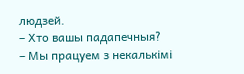людзей.
– Хто вашы падапечныя?
– Мы працуем з некалькімі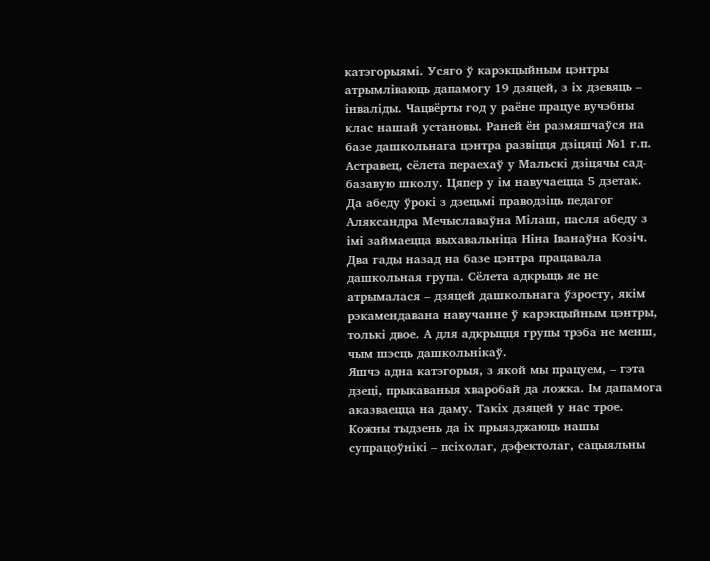катэгорыямі. Усяго ў карэкцыйным цэнтры атрымліваюць дапамогу 19 дзяцей, з іх дзевяць – інваліды. Чацвёрты год у раёне працуе вучэбны клас нашай установы. Раней ён размяшчаўся на базе дашкольнага цэнтра развіцця дзіцяці №1 г.п. Астравец, сёлета пераехаў у Мальскі дзіцячы сад-базавую школу. Цяпер у ім навучаецца 5 дзетак.
Да абеду ўрокі з дзецьмі праводзіць педагог Аляксандра Мечыславаўна Мілаш, пасля абеду з імі займаецца выхавальніца Ніна Іванаўна Козіч.
Два гады назад на базе цэнтра працавала дашкольная група. Сёлета адкрыць яе не атрымалася – дзяцей дашкольнага ўзросту, якім рэкамендавана навучанне ў карэкцыйным цэнтры, толькі двое. А для адкрыцця групы трэба не менш, чым шэсць дашкольнікаў.
Яшчэ адна катэгорыя, з якой мы працуем, – гэта дзеці, прыкаваныя хваробай да ложка. Ім дапамога аказваецца на даму. Такіх дзяцей у нас трое. Кожны тыдзень да іх прыязджаюць нашы супрацоўнікі – псіхолаг, дэфектолаг, сацыяльны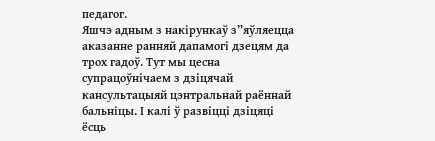педагог.
Яшчэ адным з накірункаў з”яўляецца аказанне ранняй дапамогі дзецям да трох гадоў. Тут мы цесна супрацоўнічаем з дзіцячай кансультацыяй цэнтральнай раённай бальніцы. І калі ў развіцці дзіцяці ёсць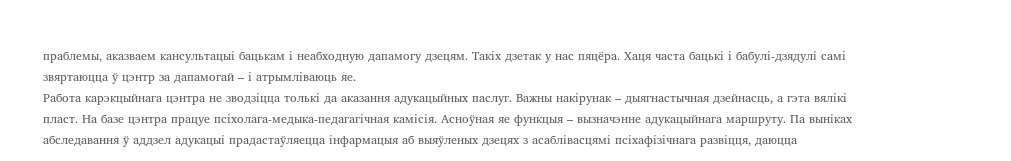праблемы, аказваем кансультацыі бацькам і неабходную дапамогу дзецям. Такіх дзетак у нас пяцёра. Хаця часта бацькі і бабулі-дзядулі самі звяртаюцца ў цэнтр за дапамогай – і атрымліваюць яе.
Работа карэкцыйнага цэнтра не зводзіцца толькі да аказання адукацыйных паслуг. Важны накірунак – дыягнастычная дзейнасць, а гэта вялікі пласт. На базе цэнтра працуе псіхолага-медыка-педагагічная камісія. Асноўная яе функцыя – вызначэнне адукацыйнага маршруту. Па выніках абследавання ў аддзел адукацыі прадастаўляецца інфармацыя аб выяўленых дзецях з асаблівасцямі псіхафізічнага развіцця, даюцца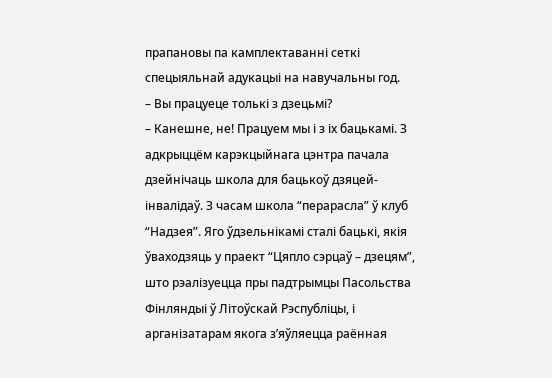прапановы па камплектаванні сеткі спецыяльнай адукацыі на навучальны год.
– Вы працуеце толькі з дзецьмі?
– Канешне, не! Працуем мы і з іх бацькамі. З адкрыццём карэкцыйнага цэнтра пачала дзейнічаць школа для бацькоў дзяцей-інвалідаў. З часам школа “перарасла” ў клуб “Надзея”. Яго ўдзельнікамі сталі бацькі, якія ўваходзяць у праект “Цяпло сэрцаў – дзецям”, што рэалізуецца пры падтрымцы Пасольства Фінляндыі ў Літоўскай Рэспубліцы, і арганізатарам якога з’яўляецца раённая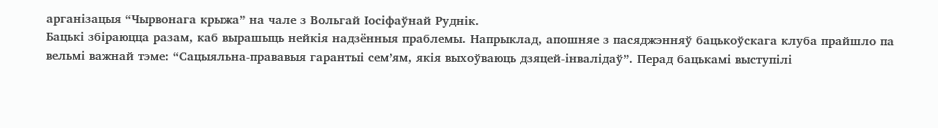арганізацыя “Чырвонага крыжа” на чале з Вольгай Іосіфаўнай Руднік.
Бацькі збіраюцца разам, каб вырашыць нейкія надзённыя праблемы. Напрыклад, апошняе з пасяджэнняў бацькоўскага клуба прайшло па вельмі важнай тэме: “Сацыяльна-прававыя гарантыі сем’ям, якія выхоўваюць дзяцей-інвалідаў”. Перад бацькамі выступілі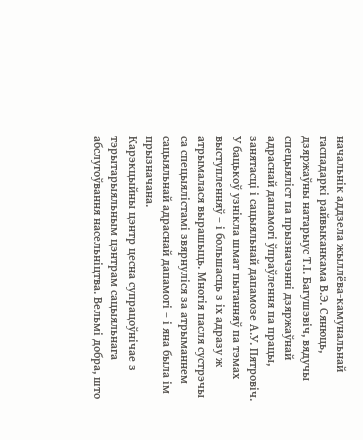начальнік аддзела жыллёва-камунальнай гаспадаркі райвыканкама В.Э. Сянюць, дзяржаўны натарыус Т.І. Багушэвіч, вядучы спецыяліст па прызначэнні дзяржаўнай адраснай дапамогі ўпраўлення па працы, занятасці і сацыяльнай дапамозе А.У. Пятровіч. У бацькоў узнікла шмат пытанняў па тэмах выступленняў – і большасць з іх адразу ж атрымалася вырашыць. Многія пасля сустрэчы са спецыялістамі звярнуліся за атрыманнем сацыяльнай адраснай дапамогі – і яна была ім прызначана.
Карэкцыйны цэнтр цесна супрацоўнічае з тэрытарыяльным цэнтрам сацыяльнага абслугоўвання насельніцтва. Вельмі добра, што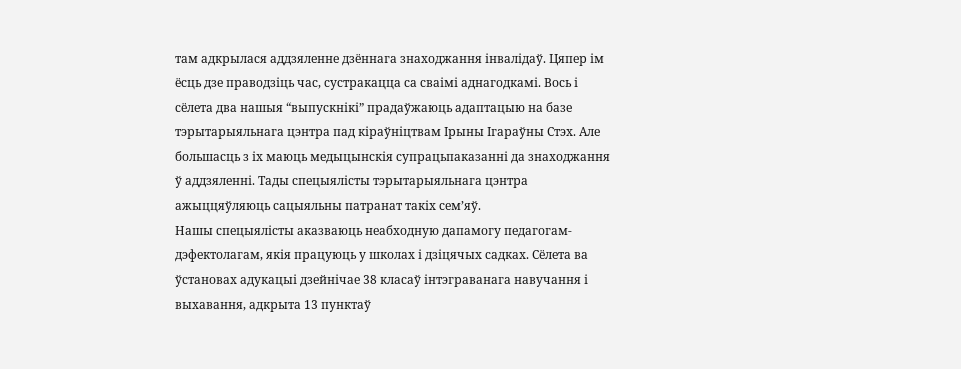там адкрылася аддзяленне дзённага знаходжання інвалідаў. Цяпер ім ёсць дзе праводзіць час, сустракацца са сваімі аднагодкамі. Вось і сёлета два нашыя “выпускнікі” прадаўжаюць адаптацыю на базе тэрытарыяльнага цэнтра пад кіраўніцтвам Ірыны Ігараўны Стэх. Але большасць з іх маюць медыцынскія супрацьпаказанні да знаходжання ў аддзяленні. Тады спецыялісты тэрытарыяльнага цэнтра ажыццяўляюць сацыяльны патранат такіх сем’яў.
Нашы спецыялісты аказваюць неабходную дапамогу педагогам-дэфектолагам, якія працуюць у школах і дзіцячых садках. Сёлета ва ўстановах адукацыі дзейнічае 38 класаў інтэграванага навучання і выхавання, адкрыта 13 пунктаў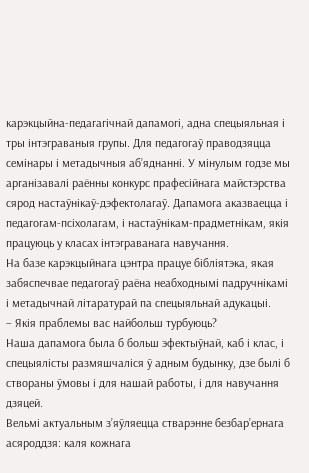карэкцыйна-педагагічнай дапамогі, адна спецыяльная і тры інтэграваныя групы. Для педагогаў праводзяцца семінары і метадычныя аб’яднанні. У мінулым годзе мы арганізавалі раённы конкурс прафесійнага майстэрства сярод настаўнікаў-дэфектолагаў. Дапамога аказваецца і педагогам-псіхолагам, і настаўнікам-прадметнікам, якія працуюць у класах інтэграванага навучання.
На базе карэкцыйнага цэнтра працуе бібліятэка, якая забяспечвае педагогаў раёна неабходнымі падручнікамі і метадычнай літаратурай па спецыяльнай адукацыі.
– Якія праблемы вас найбольш турбуюць?
Наша дапамога была б больш эфектыўнай, каб і клас, і спецыялісты размяшчаліся ў адным будынку, дзе былі б створаны ўмовы і для нашай работы, і для навучання дзяцей.
Вельмі актуальным з’яўляецца стварэнне безбар’ернага асяроддзя: каля кожнага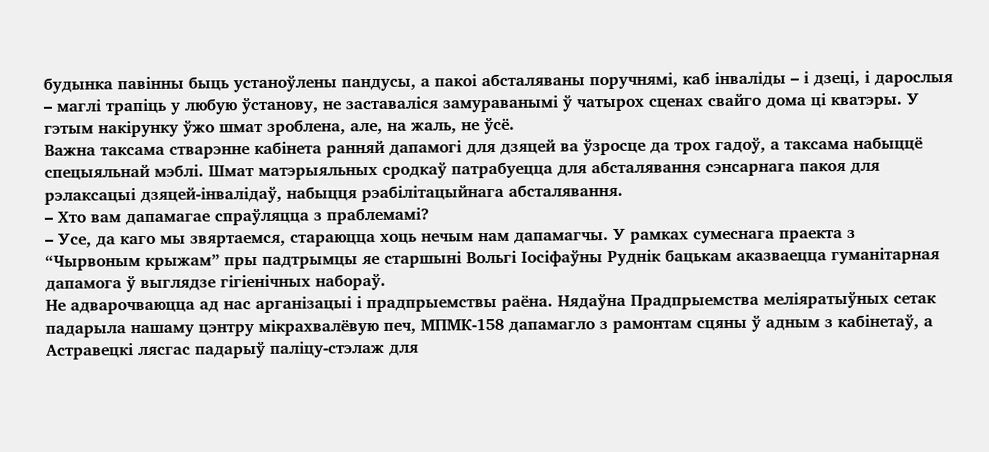будынка павінны быць устаноўлены пандусы, а пакоі абсталяваны поручнямі, каб інваліды – і дзеці, і дарослыя – маглі трапіць у любую ўстанову, не заставаліся замураванымі ў чатырох сценах свайго дома ці кватэры. У гэтым накірунку ўжо шмат зроблена, але, на жаль, не ўсё.
Важна таксама стварэнне кабінета ранняй дапамогі для дзяцей ва ўзросце да трох гадоў, а таксама набыццё спецыяльнай мэблі. Шмат матэрыяльных сродкаў патрабуецца для абсталявання сэнсарнага пакоя для рэлаксацыі дзяцей-інвалідаў, набыцця рэабілітацыйнага абсталявання.
– Хто вам дапамагае спраўляцца з праблемамі?
– Усе, да каго мы звяртаемся, стараюцца хоць нечым нам дапамагчы. У рамках сумеснага праекта з “Чырвоным крыжам” пры падтрымцы яе старшыні Вольгі Іосіфаўны Руднік бацькам аказваецца гуманітарная дапамога ў выглядзе гігіенічных набораў.
Не адварочваюцца ад нас арганізацыі і прадпрыемствы раёна. Нядаўна Прадпрыемства меліяратыўных сетак падарыла нашаму цэнтру мікрахвалёвую печ, МПМК-158 дапамагло з рамонтам сцяны ў адным з кабінетаў, а Астравецкі лясгас падарыў паліцу-стэлаж для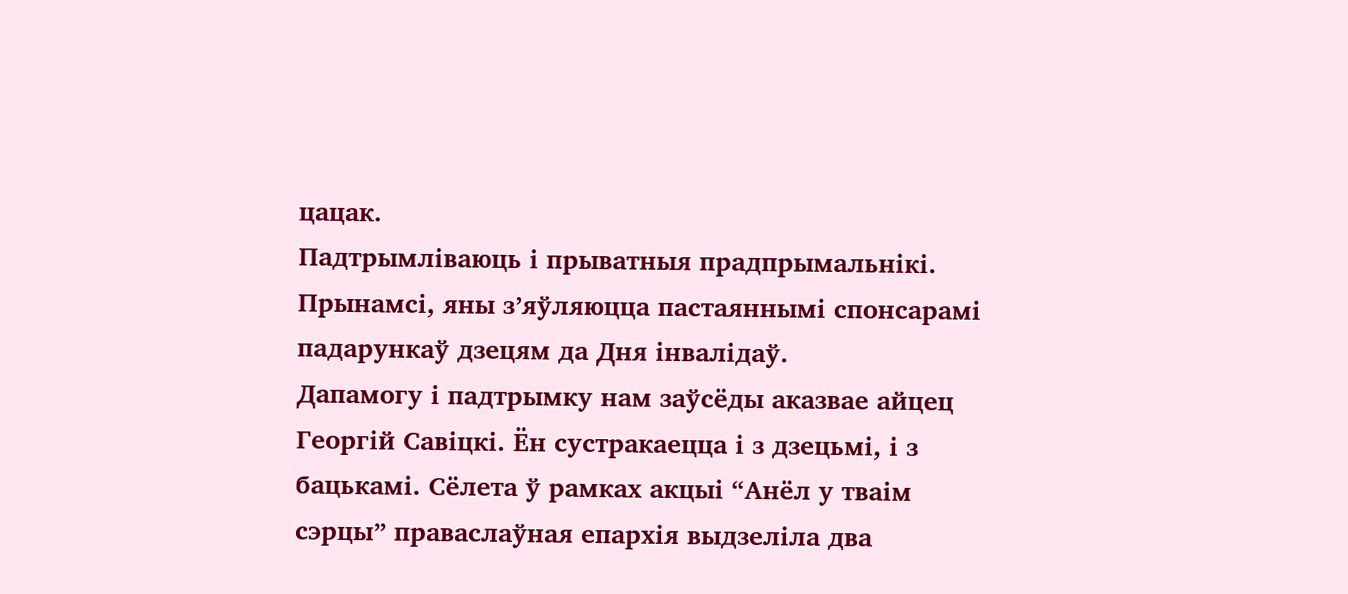цацак.
Падтрымліваюць і прыватныя прадпрымальнікі. Прынамсі, яны з’яўляюцца пастаяннымі спонсарамі падарункаў дзецям да Дня інвалідаў.
Дапамогу і падтрымку нам заўсёды аказвае айцец Георгій Савіцкі. Ён сустракаецца і з дзецьмі, і з бацькамі. Сёлета ў рамках акцыі “Анёл у тваім сэрцы” праваслаўная епархія выдзеліла два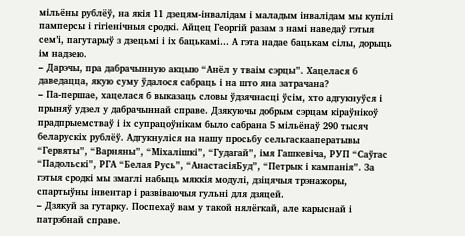мільёны рублёў, на якія 11 дзецям-інвалідам і маладым інвалідам мы купілі памперсы і гігіенічныя сродкі. Айцец Георгій разам з намі наведаў гэтыя сем’і, пагутарыў з дзецьмі і іх бацькамі… А гэта надае бацькам сілы, дорыць ім надзею.
– Дарэчы, пра дабрачынную акцыю “Анёл у тваім сэрцы”. Хацелася б даведацца, якую суму ўдалося сабраць і на што яна затрачана?
– Па-першае, хацелася б выказаць словы ўдзячнасці ўсім, хто адгукнуўся і прыняў удзел у дабрачыннай справе. Дзякуючы добрым сэрцам кіраўнікоў прадпрыемстваў і іх супрацоўнікам было сабрана 5 мільёнаў 290 тысяч беларускіх рублёў. Адгукнуліся на нашу просьбу сельгаскааператывы “Гервяты”, “Варняны”, “Міхалішкі”, “Гудагай”, імя Гашкевіча, РУП “Саўгас “Падольскі”, РГА “Белая Русь”, “АнастасіяБуд”, “Петрык і кампанія”. За гэтыя сродкі мы змаглі набыць мяккія модулі, дзіцячыя трэнажоры, спартыўны інвентар і развіваючыя гульні для дзяцей.
– Дзякуй за гутарку. Поспехаў вам у такой нялёгкай, але карыснай і патрэбнай справе.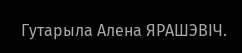Гутарыла Алена ЯРАШЭВІЧ.